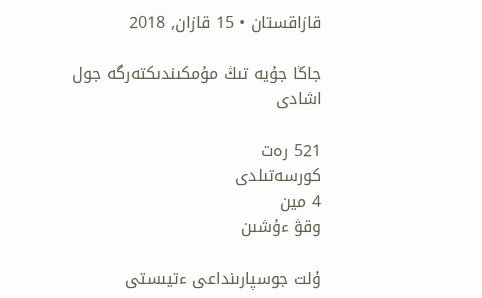قازاقستان • 15 قازان, 2018

جاڭا جۇيە تىڭ مۇمكىندىكتەرگە جول اشادى

521 رەت
كورسەتىلدى
4 مين
وقۋ ءۇشىن

ۇلت جوسپارىنداعى ءتيىستى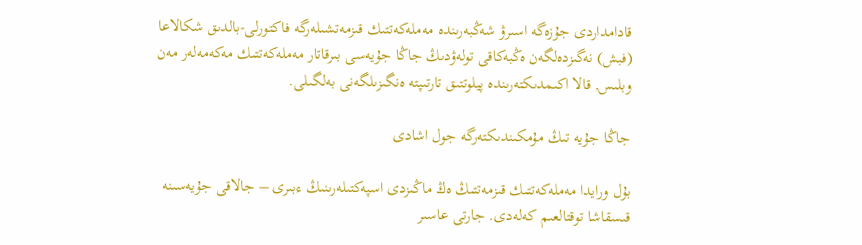قادامداردى جۇزەگە اسىرۋ شەڭبەرىندە مەملەكەتتىك قىزمەتشىلەرگە فاكتورلى-بالدىق شكالاعا (فبش) نەگىزدەلگەن ەڭبەكاقى تولەۋدىڭ جاڭا جۇيەسى بىرقاتار مەملەكەتتىك مەكەمەلەر مەن وبلىس, قالا اكىمدىكتەرىندە پيلوتتىق تارتىپتە ەنگىزىلگەنى بەلگىلى.

جاڭا جۇيە تىڭ مۇمكىندىكتەرگە جول اشادى

بۇل ورايدا مەملەكەتتىك قىزمەتتىڭ ەڭ ماڭىزدى اسپەكتىلەرىنىڭ ءبىرى – جالاقى جۇيەسىنە قىسقاشا توقتالعىم كەلەدى. جارتى عاسىر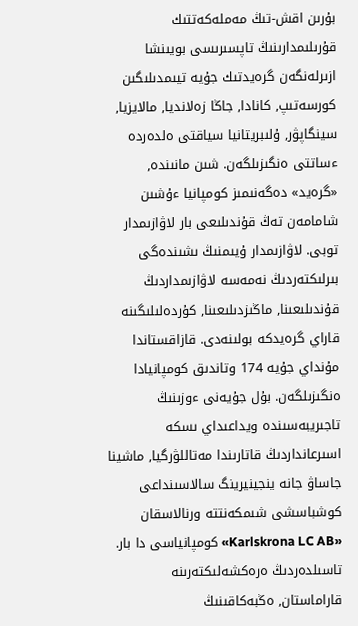بۇرىن اقش-تىڭ مەملەكەتتىك قۇرىلىمدارىنىڭ تاپسىرىسى بويىنشا ازىرلەنگەن گرەيدتىك جۇيە تيىمدىلىگىن كورسەتىپ, كانادا, جاڭا زەلانديا, مالايزيا, سينگاپۋر, ۇلىبريتانيا سياقتى ەلدەردە ءساتتى ەنگىزىلگەن. شىن مانىندە, «گرەيد» دەگەنىمىز كومپانيا ءۇشىن شامامەن تەڭ قۇندىلىعى بار لاۋازىمدار توبى. لاۋازىمدار ۇيىمنىڭ ىشىندەگى بىرلىكتەردىڭ نەمەسە لاۋازىمداردىڭ قۇندىلىعىنا, ماڭىزدىلىعىنا, كۇردەلىلىگىنە قاراي گرەيدكە بولىنەدى. قازاقستاندا مۇنداي جۇيە 174 وتاندىق كومپانيادا ەنگىزىلگەن. بۇل جۇيەنى ءوزىنىڭ تاجىريبەسىندە ويداعىداي ىسكە اسىرعانداردىڭ قاتارىندا مەتاللۋرگيا, ماشينا جاساۋ جانە ينجينيرينگ سالاسىنداعى كوشباسشى شىمكەنتتە ورنالاسقان «Karlskrona LC AB» كومپانياسى دا بار. تاسىلدەردىڭ ەرەكشەلىكتەرىنە قاراماستان, ەڭبەكاقىنىڭ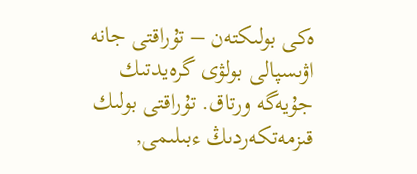ەكى بولىكتەن – تۇراقتى جانە اۋىسپالى بولۋى گرەيدتىك جۇيەگە ورتاق. تۇراقتى بولىك قىزمەتكەردىڭ ءبىلىمى,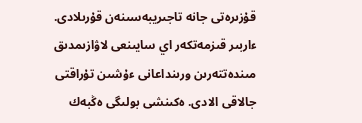قۇزىرەتى جانە تاجىريبەسىنەن قۇرىلادى. ءاربىر قىزمەتكەر اي سايىنعى لاۋازىمدىق مىندەتتەرىن ورىنداعانى ءۇشىن تۇراقتى جالاقى الادى. ەكىنشى بولىگى ەڭبەك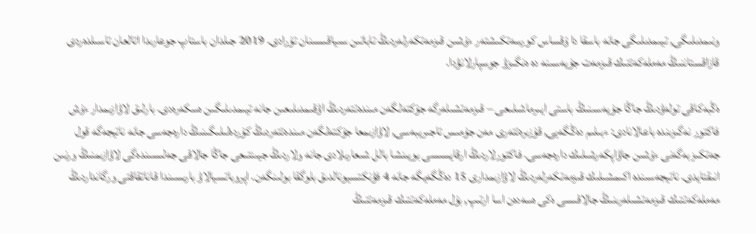ونىمدىلىگى, تيىمدىلىگى جانە باسقا دا ۇقساس كورسەتكىشتەر ءۇشىن قىزمەتكەرلەردىڭ تاباتىن سىياقىسىنان تۇرادى. 2019 جىلدان باستاپ جوعارىدا اتالعان تاسىلدەردى قازاقستاننىڭ مەملەكەتتىك قىزمەت جۇيەسىنە دە ەنگىزۋ جوسپارلانۋدا.

ەڭبەكاقى تولەۋدىڭ جاڭا جۇيەسىنىڭ باستى ايىرماشىلىعى – قىزمەتشىلەرگە جۇكتەلگەن مىندەتتەردىڭ اۋقىمدىلىعىن جانە تيىمدىلىگىن ەسكەرەدى. بارلىق لاۋازىمدار ءۇش فاكتور نەگىزىندە باعالانادى: ءبىلىم دەڭگەيى, قۇزىرەتتەرى مەن جۇمىس تاجىريبەسى, لاۋازىمعا جۇكتەلگەن مىندەتتەردىڭ كۇردەلىلىگىنىڭ دارەجەسى جانە ناتيجەگە قول جەتكىزبەگەنى ءۇشىن جاۋاپكەرشىلىك دارەجەسى. فاكتورلاردىڭ ارقايسىسى بويىنشا بالل شىعارىلادى جانە ولاردىڭ جيىنتىعى جاڭا جالاقى جەلىسىندەگى لاۋازىمنىڭ ورنىن انىقتايدى. ناتيجەسىندە اكىمشىلىك قىزمەتكەرلەردىڭ لاۋازىمدارى 15 دەڭگەيگە جانە 4 فۋنكتسيونالدىق بلوگقا بولىنگەن. اپروباتسيالاۋ بارىسىندا قاناتقاقتى ورگانداردىڭ مەملەكەتتىك قىزمەتشىلەرىنىڭ جالاقىسى ەكى ەسەدەن اسا ارتىپ, بۇل مەملەكەتتىك قىزمەتتىڭ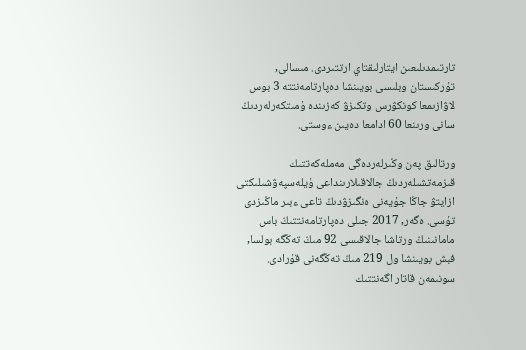تارتىمدىلىعىن ايتارلىقتاي ارتتىردى. مىسالى, تۇركىستان وبلىسى بويىنشا دەپارتامەنتتە 3 بوس لاۋازىمعا كونكۋرس وتكىزۋ كەزىندە ۇمىتكەرلەردىڭ سانى ورىنعا 60 ادامعا دەيىن ءوستى.

ورتالىق پەن وڭىرلەردەگى مەملەكەتتىك قىزمەتشىلەردىڭ جالاقىلارىنداعى ۇيلەسپەۋشىلىكتى ازايتۋ جاڭا جۇيەنى ەنگىزۋدىڭ تاعى ءبىر ماڭىزدى تۇسى. ەگەر, 2017 جىلى دەپارتامەنتتىڭ باس مامانىنىڭ ورتاشا جالاقىسى 92 مىڭ تەڭگە بولسا, فبش بويىنشا ول 219 مىڭ تەڭگەنى قۇرادى. سونىمەن قاتار اگەنتتىك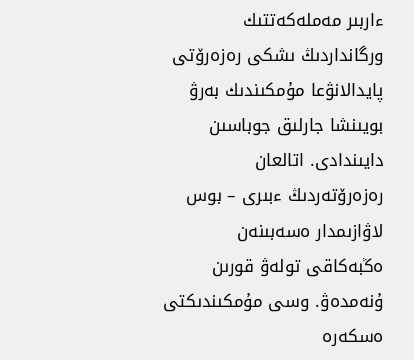ءاربىر مەملەكەتتىك ورگانداردىڭ ىشكى رەزەرۆتى پايدالانۋعا مۇمكىندىك بەرۋ بويىنشا جارلىق جوباسىن دايىندادى. اتالعان رەزەرۆتەردىڭ ءبىرى – بوس لاۋازىمدار ەسەبىنەن ەڭبەكاقى تولەۋ قورىن ۇنەمدەۋ. وسى مۇمكىندىكتى ەسكەرە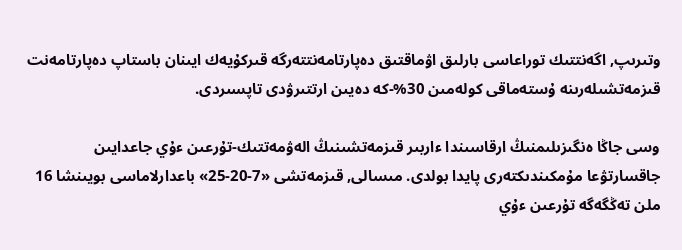وتىرىپ, اگەنتتىك توراعاسى بارلىق اۋماقتىق دەپارتامەنتتەرگە قىركۇيەك ايىنان باستاپ دەپارتامەنت قىزمەتشىلەرىنە ۇستەماقى كولەمىن 30%-كە دەيىن ارتتىرۋدى تاپسىردى.

وسى جاڭا ەنگىزىلىمنىڭ ارقاسىندا ءاربىر قىزمەتشىنىڭ الەۋمەتتىك-تۇرعىن ءۇي جاعدايىن جاقسارتۋعا مۇمكىندىكتەرى پايدا بولدى. مىسالى, قىزمەتشى «7-20-25» باعدارلاماسى بويىنشا 16 ملن تەڭگەگە تۇرعىن ءۇي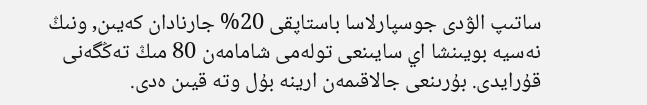ساتىپ الۋدى جوسپارلاسا باستاپقى 20% جارنادان كەيىن, ونىڭ نەسيە بويىنشا اي سايىنعى تولەمى شامامەن 80 مىڭ تەڭگەنى قۇرايدى. بۇرىنعى جالاقىمەن ارينە بۇل وتە قيىن ەدى.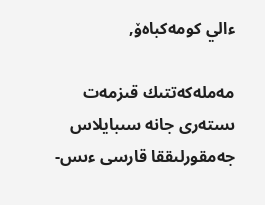ءالي كومەكباەۆ,

مەملەكەتتىك قىزمەت
ىستەرى جانە سىبايلاس جەمقورلىققا قارسى ءىس-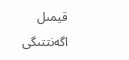قيمىل اگەنتتىگى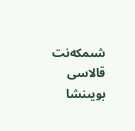شىمكەنت
قالاسى بويىنشا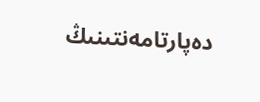دەپارتامەنتىنىڭ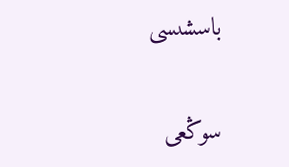باسشىسى

سوڭعى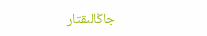جاڭالىقتار